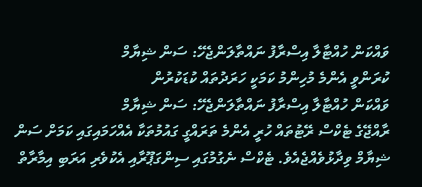ވައްކަން ހުއްޓާލާ އިސްރާފު ނައްތާލަންޖެހޭ: ސަން ޝިޔާމް
ކުރަންވީ އެންމެ މުހިންމު ކަމަކީ ހަރަދުތައް ކުޑަކުރުން
ވައްކަން ހުއްޓާލާ އިސްރާފު ނައްތާލަންޖެހޭ: ސަން ޝިޔާމް
ރާއްޖޭގެ ޓެކްސް ރޭޓުތައް ހުރީ އެންމެ ތަރައްގީ ގައުމުތަކާ އެއްހަމައިގައި ކަމަށް ސަން ޝިޔާމް ވިދާޅުވެއްޖެއެވެ. ޓެކްސް ނެގުމުގައި ސިންގަޕޫރާއި އެކުވެރި އަރަބި އިމާރާތް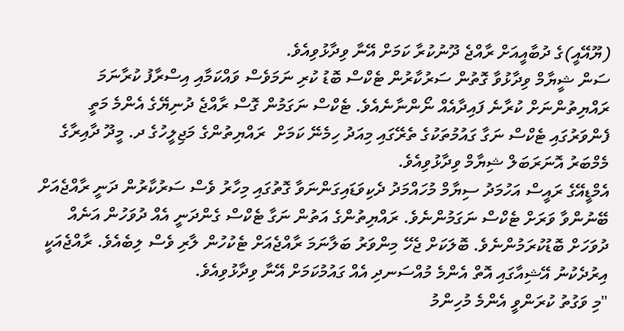(ޔޫއޭއީ)ގެ ދުބާއީއަށް ރާއްޖެ ދޫނުކުރާ ކަމަށް އޭނާ ވިދާޅުވިއެވެ.
ސަން ޝީޔާމް ވިދާޅުވާ ގޮތުން ސަރުކާރުން ޓެކްސް ބޮޑު ކުރި ނަމަވެސް ވައްކަމާއި އިސްރާފު ކުރާނަމަ ރައްޔިތުންނަށް ކުރާނެ ފައިދާއެއް ނޯންނާނެއެވެ. ޓެކްސް ނަގަމުން ގޮސް ރާއްޖެ ދުނިޔޭގެ އެންމެ މަތީ ފެންވަރުގައި ޓެކްސް ނަގާ ގައުމުތަކުގެ ތެރޭގައި މިއަދު ހިމެނޭ ކަމަށް  ރައްޔިތުންގެ މަޖިލީހުގެ ދ. މީދޫ ދާއިރާގެ މެމްބަރު އޮނަރަބަލް ޝިޔާމް ވިދާޅުވިއެވެ.
އެމްޑީއޭގެ ރައީސް އަހުމަދު ސިޔާމް މުހައްމަދު ދެކިވަޑައިގަންނަވާ ގޮތުގައި މިހާރު ވެސް ސަރުކާރުން ދަނީ ރާއްޖެއަށް ބޭނުންވާ ވަރަށް ޓެކްސް ނަގަމުންނެވެ. ރައްޔިތުންގެ އަތުން ނަގާ ޓެކްސް ގެންދަނީ އެއް ދުވަހުން އަނެއް ދުވަހަށް ބޮޑުކުރަމުންނެވެ. ބޮލަކަށް ޖެހޭ މިންވަރު ބަލާނަމަ ރާއްޖެއަށް ޓެކުހުން ލާރި ވެސް ލިބެއެވެ. ރާއްޖެއަކީ އިރުދެކުނު އޭޝިއާގައި އޮތް އެންމެ މުއްސަނދި އެއް ގައުމުކަމަށް އޭނާ ވިދާޅުވިއެވެ.
"މި ވަގުތު ކުރަންވީ އެންމެ މުހިންމު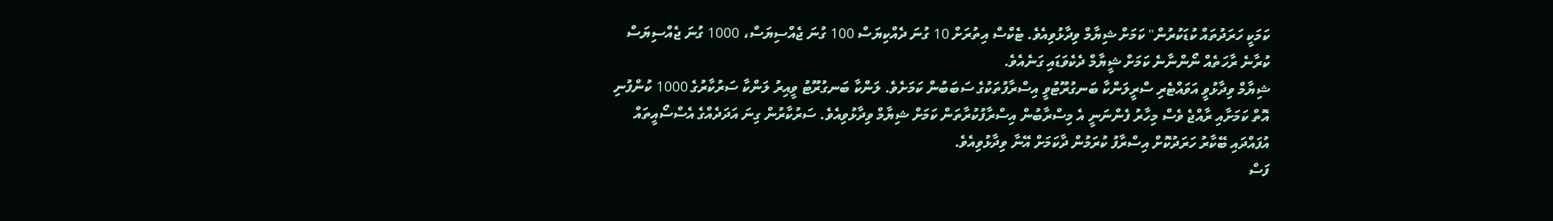ކަމަކީ ހަރަދުތައް ކުޑަކުރުން" ކަމަށް ޝިޔާމް ވިދާޅުވިއެވެ. ޓެކްސް އިތުރަށް 10 ގުނަ ދެއްކިޔަސް 100 ގުނަ ޖެއްސިޔަސް، 1000 ގުނަ ޖެއްސިޔަސް ކުރާނެ ރާހަތެއް ނޯންނާނެ ކަމަށް ޝީޔާމް ދެކެވަޑައި ގަނެއެވެ.
ޝިޔާމް ވިދާޅުވީ އަވައްޓެރި ސްރީލަންކާ ބަނގުރޫޓުވީ އިސްރާފުތަކުގެ ސަބަބުން ކަމަށެވެ. ލަންކާ ބަނގުރޫޓު ވީއިރު ލަންކާ ސަރުކާރުގެ 1000 ކުންފުނި އޮތް ކަމަށާއި ރާއްޖެ ވެސް މިހާރު ފެންނަނީ އެ މިސްރާބުން އިސްރާފުކުރާތަން ކަމަށް ޝިޔާމް ވިދާޅުވިއެވެ. ސަރުކާރުން ގިނަ އަދަދެއްގެ އެސްސޯއީތައް އުފައްދައި ބޭކާރު ހަރަދުކޮށް އިސްރާފު ކުރަމުން ދާކަމަށް އޭނާ ވިދާޅުވިއެވެ.
ފަސް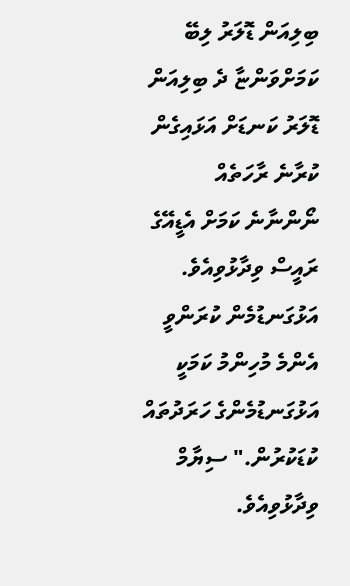ބިލިއަން ޑޮލަރު ލިބޭ ކަމަށްވަންޏާ ދެ ބިލިއަން ޑޮލަރު ކަނޑަށް އަޅައިގެން ކުރާނެ ރާހަތެއް ނޯންނާނެ ކަމަށް އެޑީއޭގެ ރައީސް ވިދާޅުވިއެވެ. އަޅުގަނޑުމެން ކުރަންވީ އެންމެ މުހިންމު ކަމަކީ އަޅުގަނޑުމެންގެ ހަރަދުތައް ކުޑަކުރުން." ސިޔާމް ވިދާޅުވިއެވެ.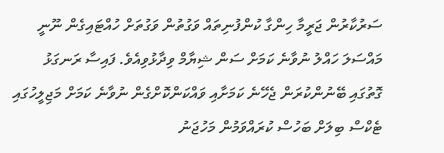ސަރުކާރުން ޖަރީމާ ހިންގާ ކުންފުނިތައް ވަގުތުން ވަގުތަށް ހުއްޓައިގެން ނޫނީ މައްސަލަ ހައްލު ނުވާނެ ކަމަށް ސަން ޝިޔާމް ވިދާޅުވިއެވެ. ފައިސާ ރަނގަޅު ގޮތުގައި ބޭނުންކުރަން ޖެހޭނެ ކަމަށާއި ވައްކަންކޮށްގެން ނުވާނެ ކަމަށް މަޖިލީހުގައި ޓެކްސް ބިލަށް ބަހުސް ކުރައްވަމުން މަހުޖަނު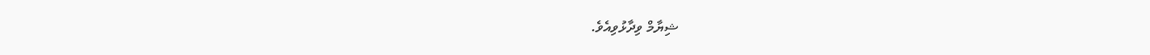ޝިޔާމް ވިދާޅުވިއެވެ.